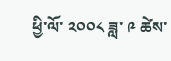ཕྱི་ལོ་ ༢༠༠༨ ཟླ་ ༩ ཚེས་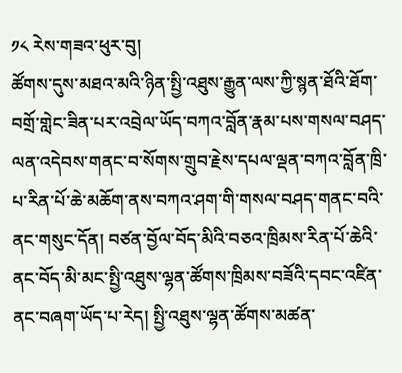༡༨ རེས་གཟའ་ཕུར་བུ།
ཚོགས་དུས་མཐའ་མའི་ཉིན་སྤྱི་འཐུས་རྒྱུན་ལས་ཀྱི་སྙན་ཐོའི་ཐོག་བགྲོ་གླེང་ཟིན་པར་འབྲེལ་ཡོད་བཀའ་བློན་རྣམ་པས་གསལ་བཤད་ལན་འདེབས་གནང་བ་སོགས་གྲུབ་རྗེས་དཔལ་ལྡན་བཀའ་བློན་ཁྲི་པ་རིན་པོ་ཆེ་མཆོག་ནས་བཀའ་ཤག་གི་གསལ་བཤད་གནང་བའི་ནང་གསུང་དོན། བཙན་བྱོལ་བོད་མིའི་བཅའ་ཁྲིམས་རིན་པོ་ཆེའི་ནང་བོད་མི་མང་སྤྱི་འཐུས་ལྷན་ཚོགས་ཁྲིམས་བཟོའི་དབང་འཛིན་ནང་བཞག་ཡོད་པ་རེད། སྤྱི་འཐུས་ལྷན་ཚོགས་མཚན་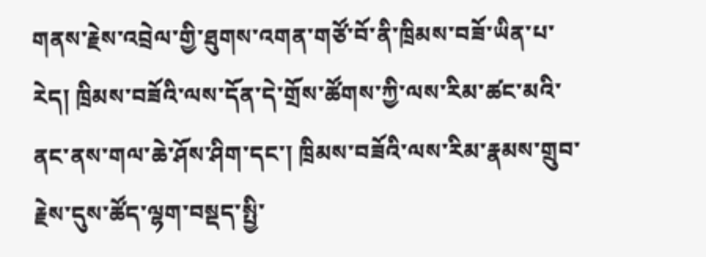གནས་རྗེས་འབྲེལ་གྱི་ཐུགས་འགན་གཙོ་བོ་ནི་ཁྲིམས་བཟོ་ཡིན་པ་རེད། ཁྲིམས་བཟོའི་ལས་དོན་དེ་གྲོས་ཚོགས་ཀྱི་ལས་རིམ་ཚང་མའི་ནང་ནས་གལ་ཆེ་ཤོས་ཤིག་དང་། ཁྲིམས་བཟོའི་ལས་རིམ་རྣམས་གྲུབ་རྗེས་དུས་ཚོད་ལྷག་བསྡད་སྤྱི་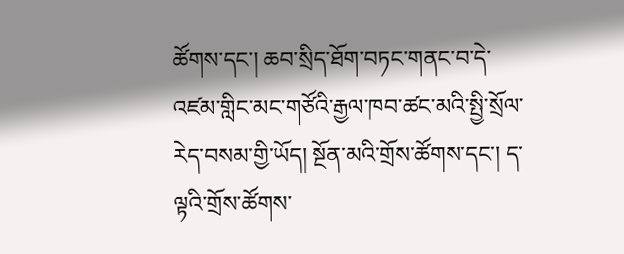ཚོགས་དང་། ཆབ་སྲིད་ཐོག་བཏང་གནང་བ་དེ་འཛམ་གླིང་མང་གཙོའི་རྒྱལ་ཁབ་ཚང་མའི་སྤྱི་སྲོལ་རེད་བསམ་གྱི་ཡོད། སྔོན་མའི་གྲོས་ཚོགས་དང་། ད་ལྟའི་གྲོས་ཚོགས་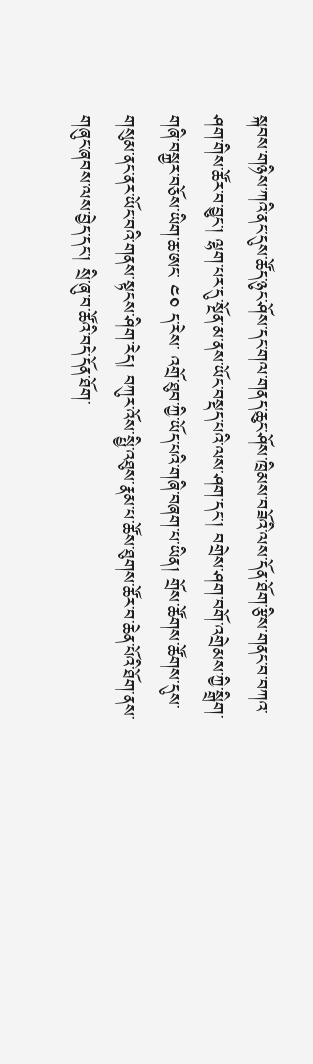སྐབས་གཉིས་ཀའི་ནང་དུས་ཚོད་ཉུང་ཤོས་དང་གལ་གནད་ཆུང་ཤོས་ཁྲིམས་བཟོའི་ལས་དོན་ཐོག་རྩིས་གནང་བ་བཀའ་ཤག་གིས་ཚོར་བ་བྱུང་། ལྷག་པར་དུ་སྔོན་མ་ནས་ཡོང་བསྡད་པའི་ལས་ཤག་དང་། བགྲེས་ཤག་བགོ་འགྲེམས་ཀྱི་སྒྲིག་གཞི་བསྐྱར་བཅོས་ཡིག་ཆ་ཨང་ ༤༠ ད་རེས་ འགྲོ་ཐུབ་ཀྱི་ཡོད་པའི་གཞི་བཞག་པ་ཡིན། གྲོས་ཚོགས་ཚོགས་དུས་གསུམ་ནང་ནར་ཡོང་བའི་གནས་སྟངས་ཤིག་རེད། བཀུར་འོས་སྤྱི་འཐུས་རྣམ་པ་ཚོས་ཐུགས་ཚོར་བ་ཆེན་པོའི་ཐོག་ནས་གཞུང་ཞབས་ལས་བྱེད་དང་། སྲི་ཞུ་བ་ཚོའི་བདེ་དོན་ཐོག་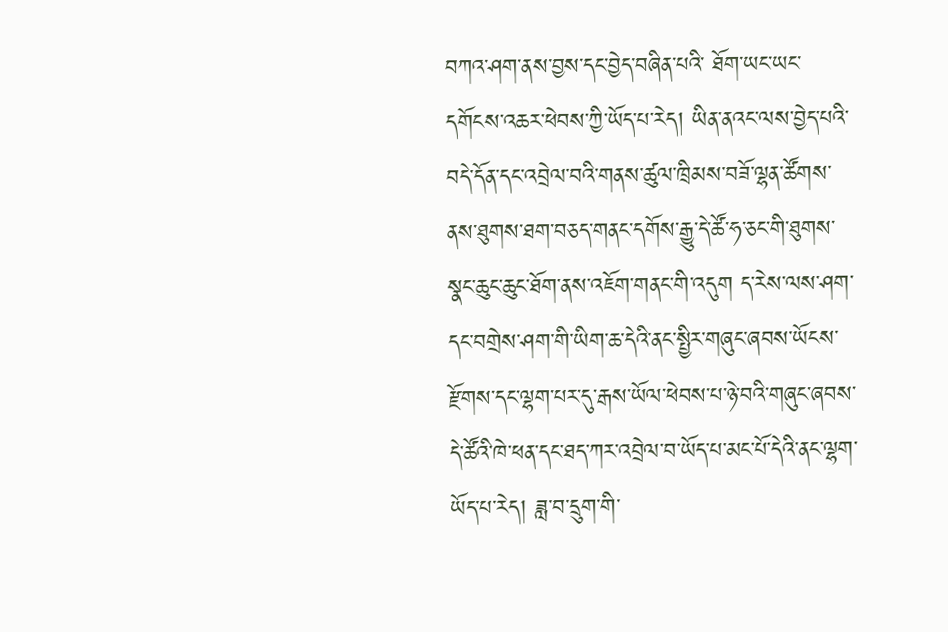བཀའ་ཤག་ནས་བྱས་དང་བྱེད་བཞིན་པའི་ ཐོག་ཡང་ཡང་དགོངས་འཆར་ཕེབས་ཀྱི་ཡོད་པ་རེད། ཡིན་ནའང་ལས་བྱེད་པའི་བདེ་དོན་དང་འབྲེལ་བའི་གནས་ཚུལ་ཁྲིམས་བཟོ་ལྷན་ཚོགས་ནས་ཐུགས་ཐག་བཅད་གནང་དགོས་རྒྱུ་དེ་ཚོ་ཧ་ཅང་གི་ཐུགས་སྣང་ཆུང་ཆུང་ཐོག་ནས་འཇོག་གནང་གི་འདུག ད་རེས་ལས་ཤག་དང་བགྲེས་ཤག་གི་ཡིག་ཆ་དེའི་ནང་སྤྱིར་གཞུང་ཞབས་ཡོངས་རྫོགས་དང་ལྷག་པར་དུ་རྒས་ཡོལ་ཕེབས་པ་ཉེ་བའི་གཞུང་ཞབས་དེ་ཚོའི་ཁེ་ཕན་དང་ཐད་ཀར་འབྲེལ་བ་ཡོད་པ་མང་པོ་དེའི་ནང་ལྷག་ཡོད་པ་རེད། ཟླ་བ་དྲུག་གི་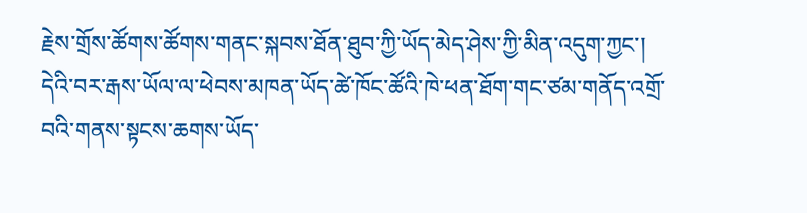རྗེས་གྲོས་ཚོགས་ཚོགས་གནང་སྐབས་ཐོན་ཐུབ་ཀྱི་ཡོད་མེད་ཤེས་ཀྱི་མིན་འདུག་ཀྱང་། དེའི་བར་རྒས་ཡོལ་ལ་ཕེབས་མཁན་ཡོད་ཚེ་ཁོང་ཚོའི་ཁེ་ཕན་ཐོག་གང་ཙམ་གནོད་འགྲོ་བའི་གནས་སྟངས་ཆགས་ཡོད་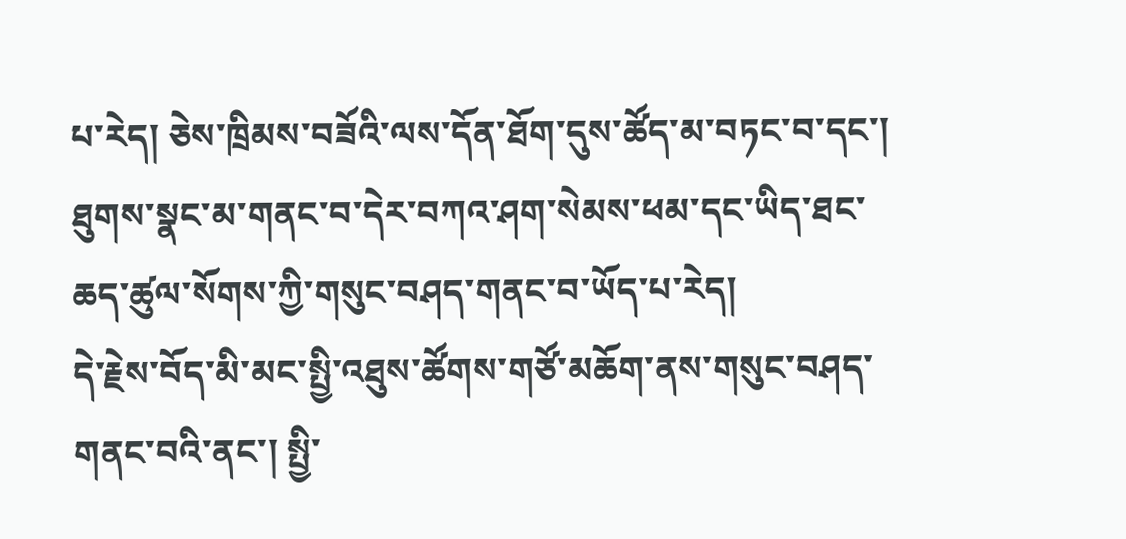པ་རེད། ཅེས་ཁྲིམས་བཟོའི་ལས་དོན་ཐོག་དུས་ཚོད་མ་བཏང་བ་དང་། ཐུགས་སྣང་མ་གནང་བ་དེར་བཀའ་ཤག་སེམས་ཕམ་དང་ཡིད་ཐང་ཆད་ཚུལ་སོགས་ཀྱི་གསུང་བཤད་གནང་བ་ཡོད་པ་རེད།
དེ་རྗེས་བོད་མི་མང་སྤྱི་འཐུས་ཚོགས་གཙོ་མཆོག་ནས་གསུང་བཤད་གནང་བའི་ནང་། སྤྱི་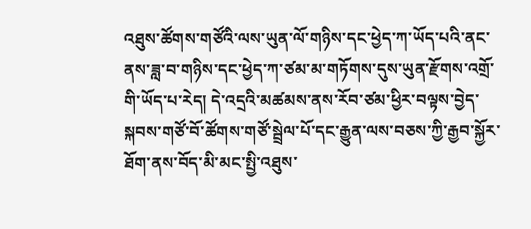འཐུས་ཚོགས་གཙོའི་ལས་ཡུན་ལོ་གཉིས་དང་ཕྱེད་ཀ་ཡོད་པའི་ནང་ནས་ཟླ་བ་གཉིས་དང་ཕྱེད་ཀ་ཙམ་མ་གཏོགས་དུས་ཡུན་རྫོགས་འགྲོ་གི་ཡོད་པ་རེད། དེ་འདྲའི་མཚམས་ནས་རོབ་ཙམ་ཕྱིར་བལྟས་བྱེད་སྐབས་གཙོ་བོ་ཚོགས་གཙོ་སྦྲེལ་པོ་དང་རྒྱུན་ལས་བཅས་ཀྱི་རྒྱབ་སྐྱོར་ཐོག་ནས་བོད་མི་མང་སྤྱི་འཐུས་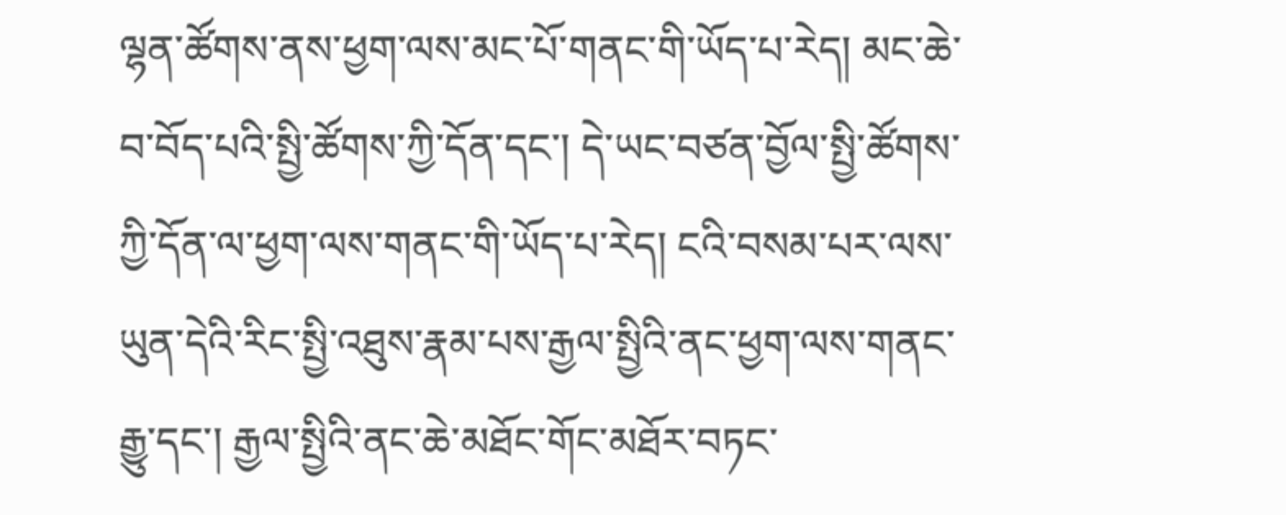ལྷན་ཚོགས་ནས་ཕྱག་ལས་མང་པོ་གནང་གི་ཡོད་པ་རེད། མང་ཆེ་བ་བོད་པའི་སྤྱི་ཚོགས་ཀྱི་དོན་དང་། དེ་ཡང་བཙན་བྱོལ་སྤྱི་ཚོགས་ཀྱི་དོན་ལ་ཕྱག་ལས་གནང་གི་ཡོད་པ་རེད། ངའི་བསམ་པར་ལས་ཡུན་དེའི་རིང་སྤྱི་འཐུས་རྣམ་པས་རྒྱལ་སྤྱིའི་ནང་ཕྱག་ལས་གནང་རྒྱུ་དང་། རྒྱལ་སྤྱིའི་ནང་ཆེ་མཐོང་གོང་མཐོར་བཏང་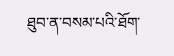ཐུབ་ན་བསམ་པའི་ཐོག་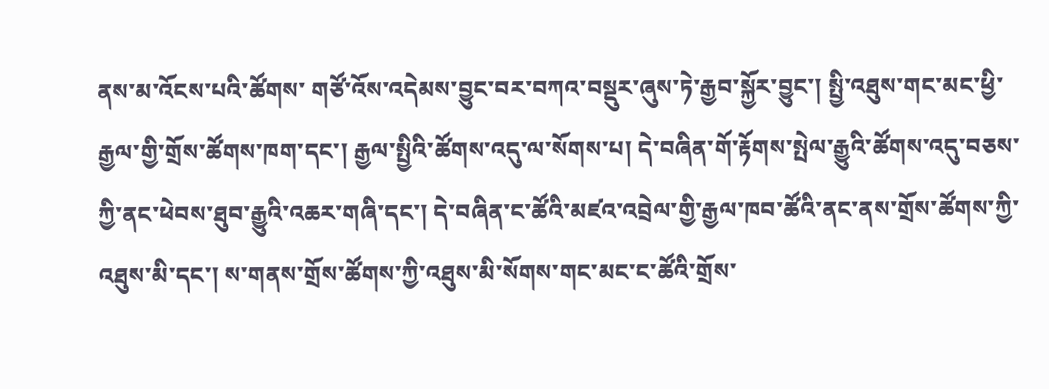ནས་མ་འོངས་པའི་ཚོགས་ གཙོ་འོས་འདེམས་བྱུང་བར་བཀའ་བསྡུར་ཞུས་ཏེ་རྒྱབ་སྐྱོར་བྱུང་། སྤྱི་འཐུས་གང་མང་ཕྱི་རྒྱལ་གྱི་གྲོས་ཚོགས་ཁག་དང་། རྒྱལ་སྤྱིའི་ཚོགས་འདུ་ལ་སོགས་པ། དེ་བཞིན་གོ་རྟོགས་སྤེལ་རྒྱུའི་ཚོགས་འདུ་བཅས་ཀྱི་ནང་ཕེབས་ཐུབ་རྒྱུའི་འཆར་གཞི་དང་། དེ་བཞིན་ང་ཚོའི་མཛའ་འབྲེལ་གྱི་རྒྱལ་ཁབ་ཚོའི་ནང་ནས་གྲོས་ཚོགས་ཀྱི་འཐུས་མི་དང་། ས་གནས་གྲོས་ཚོགས་ཀྱི་འཐུས་མི་སོགས་གང་མང་ང་ཚོའི་གྲོས་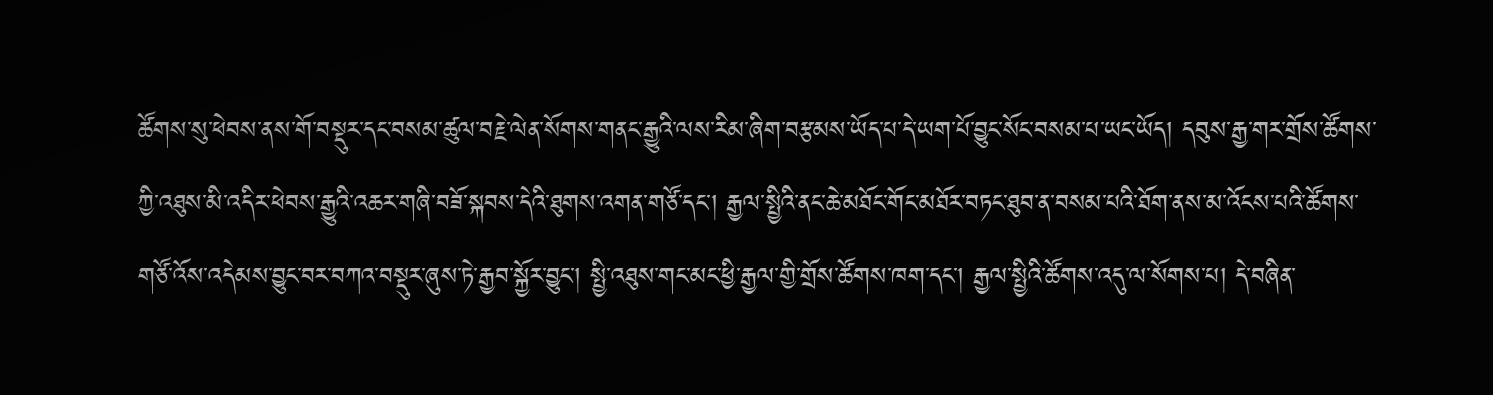ཚོགས་སུ་ཕེབས་ནས་གོ་བསྡུར་དང་བསམ་ཚུལ་བརྗེ་ལེན་སོགས་གནང་རྒྱུའི་ལས་རིམ་ཞིག་བརྩམས་ཡོད་པ་དེ་ཡག་པོ་བྱུང་སོང་བསམ་པ་ཡང་ཡོད། དབུས་རྒྱ་གར་གྲོས་ཚོགས་ཀྱི་འཐུས་མི་འདིར་ཕེབས་རྒྱུའི་འཆར་གཞི་བཟོ་སྐབས་དེའི་ཐུགས་འགན་གཙོ་དང་། རྒྱལ་སྤྱིའི་ནང་ཆེ་མཐོང་གོང་མཐོར་བཏང་ཐུབ་ན་བསམ་པའི་ཐོག་ནས་མ་འོངས་པའི་ཚོགས་གཙོ་འོས་འདེམས་བྱུང་བར་བཀའ་བསྡུར་ཞུས་ཏེ་རྒྱབ་སྐྱོར་བྱུང་། སྤྱི་འཐུས་གང་མང་ཕྱི་རྒྱལ་གྱི་གྲོས་ཚོགས་ཁག་དང་། རྒྱལ་སྤྱིའི་ཚོགས་འདུ་ལ་སོགས་པ། དེ་བཞིན་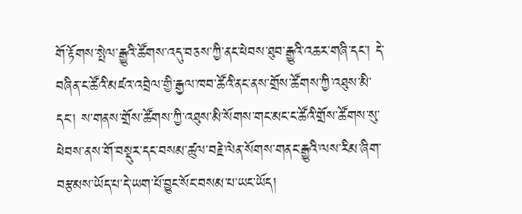གོ་རྟོགས་སྤེལ་རྒྱུའི་ཚོགས་འདུ་བཅས་ཀྱི་ནང་ཕེབས་ཐུབ་རྒྱུའི་འཆར་གཞི་དང་། དེ་བཞིན་ང་ཚོའི་མཛའ་འབྲེལ་གྱི་རྒྱལ་ཁབ་ཚོའི་ནང་ནས་གྲོས་ཚོགས་ཀྱི་འཐུས་མི་དང་། ས་གནས་གྲོས་ཚོགས་ཀྱི་འཐུས་མི་སོགས་གང་མང་ང་ཚོའི་གྲོས་ཚོགས་སུ་ཕེབས་ནས་གོ་བསྡུར་དང་བསམ་ཚུལ་བརྗེ་ལེན་སོགས་གནང་རྒྱུའི་ལས་རིམ་ཞིག་བརྩམས་ཡོད་པ་དེ་ཡག་པོ་བྱུང་སོང་བསམ་པ་ཡང་ཡོད།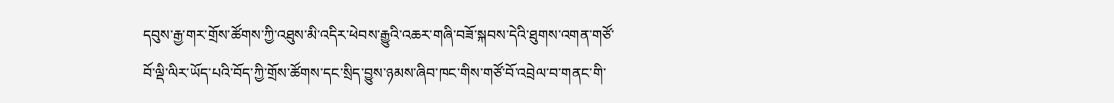དབུས་རྒྱ་གར་གྲོས་ཚོགས་ཀྱི་འཐུས་མི་འདིར་ཕེབས་རྒྱུའི་འཆར་གཞི་བཟོ་སྐབས་དེའི་ཐུགས་འགན་གཙོ་བོ་ལྡི་ལིར་ཡོད་པའི་བོད་ཀྱི་གྲོས་ཚོགས་དང་སྲིད་བྱུས་ཉམས་ཞིབ་ཁང་གིས་གཙོ་བོ་འབྲེལ་བ་གནང་གི་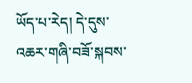ཡོད་པ་རེད། དེ་དུས་འཆར་གཞི་བཟོ་སྐབས་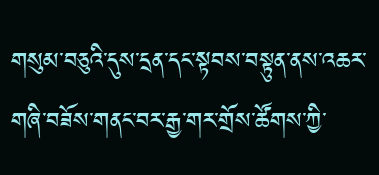གསུམ་བཅུའི་དུས་དྲན་དང་སྟབས་བསྟུན་ནས་འཆར་གཞི་བཟོས་གནང་བར་རྒྱ་གར་གྲོས་ཚོགས་ཀྱི་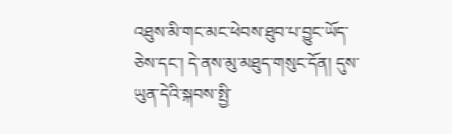འཐུས་མི་གང་མང་ཕེབས་ཐུབ་པ་བྱུང་ཡོད་ཅེས་དང་། དེ་ནས་མུ་མཐུད་གསུང་དོན། དུས་ཡུན་དེའི་སྐབས་སྤྱི་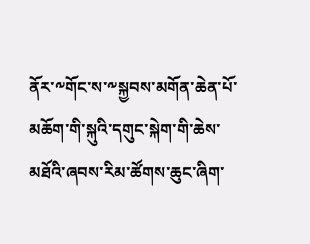ནོར་༸གོང་ས་༸སྐྱབས་མགོན་ཆེན་པོ་མཆོག་གི་སྐུའི་དགུང་སྐེག་གི་ཆེས་མཐོའི་ཞབས་རིམ་ཚོགས་ཆུང་ཞིག་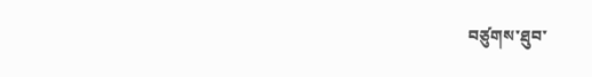བཙུགས་ཐུབ་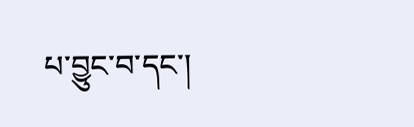པ་བྱུང་བ་དང་།